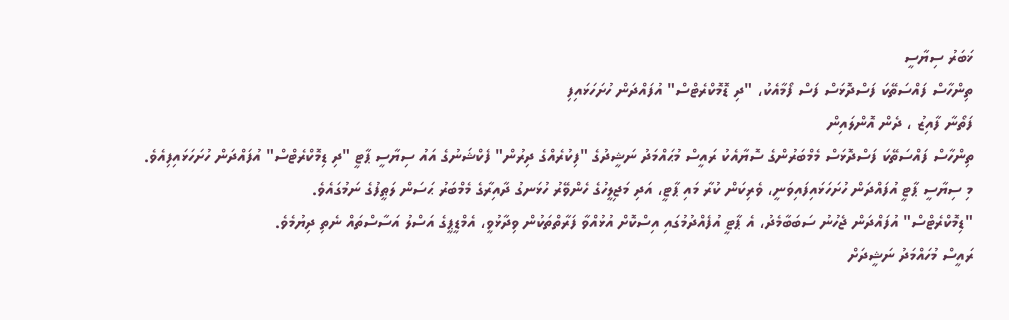ޚަބަރު ސިޔާސީ
ތިންހާސް ފައްސަތޭކަ ފަސްދޮޅަސް ފަސް ފޯމާއެކު، "ދި ޑޮމޮކްރެޓްސް" އުފައްދަން ހުށަހަޅައިފި
ފަތޯނާ ފާއިޒު ، ދެން އޮންލައިން
ތިންހާސް ފައްސަތޭކަ ފަސްދޮޅަސް މެމްބަރުންގެ ސޮޔާއެކު ރައީސް މުޙައްމަދު ނަޝީދުގެ "ފިކުރެއްގެ ދިރުން" ފެކްޝަނުގެ އައު ސިޔާސީ ޕާޓީ "ދި ޑިމޮކްރެޓްސް" އުފައްދަން ހުށަހަޅައިފިއެވެ.
މި ސިޔާސީ ޕާޓީ އުފައްދަން ހުށަހަޅައިފައިވަނީ، ވެރިކަން ކުރާ މައި ޕާޓީ، އަދި މަޖިލީހުގެ ހެންވޭރު ހުޅަނގު ދާއިރާގެ މެމްބަރު ޙަސަން ލަޠީފުގެ ނަމުގައެވެ.
"ޑިމޮކްރެޓްސް" އުފައްދަން ޖެހުނު ސަބަބާމެދު، އެ ޕާޓީ އުފެއްދުމުގައި އިސްކޮށް އުޅުއްވާ ފަރާތްތަކުން ވިދާޅުވީ، އެމްޑީޕީގެ އަސްލު އަސާސްތައް ނެތި ދިޔުމެވެ.
ރައީސް މުހައްމަދު ނަޝީދަށް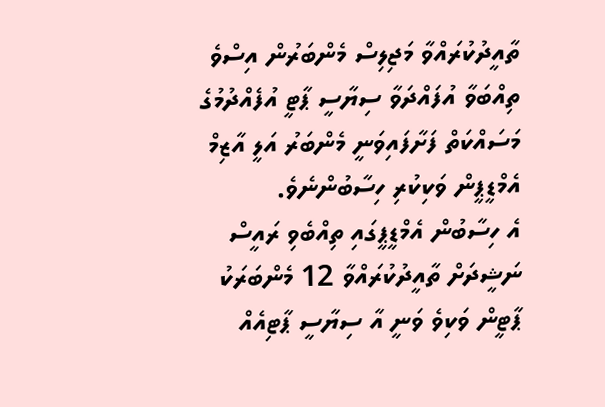ތާއީދުކުރައްވާ މަޖިލިސް މެންބަރުން އިސްވެ ތިއްބަވާ އުފައްދަވާ ސިޔާސީ ޕާޓީ އުފެއްދުމުގެ މަސައްކަތް ފަށާފައިވަނީ މެންބަރު އަލީ އާޒިމް އެމްޑީޕީން ވަކިކުރި ހިސާބުންނެވެ.
އެ ހިސާބުން އެމްޑީޕީގައި ތިއްބެވި ރައީސް ނަޝީދަށް ތާއީދުކުރައްވާ 12 މެންބަރަކު ޕާޓީން ވަކިވެ ވަނީ އާ ސިޔާސީ ޕާޓިއެއް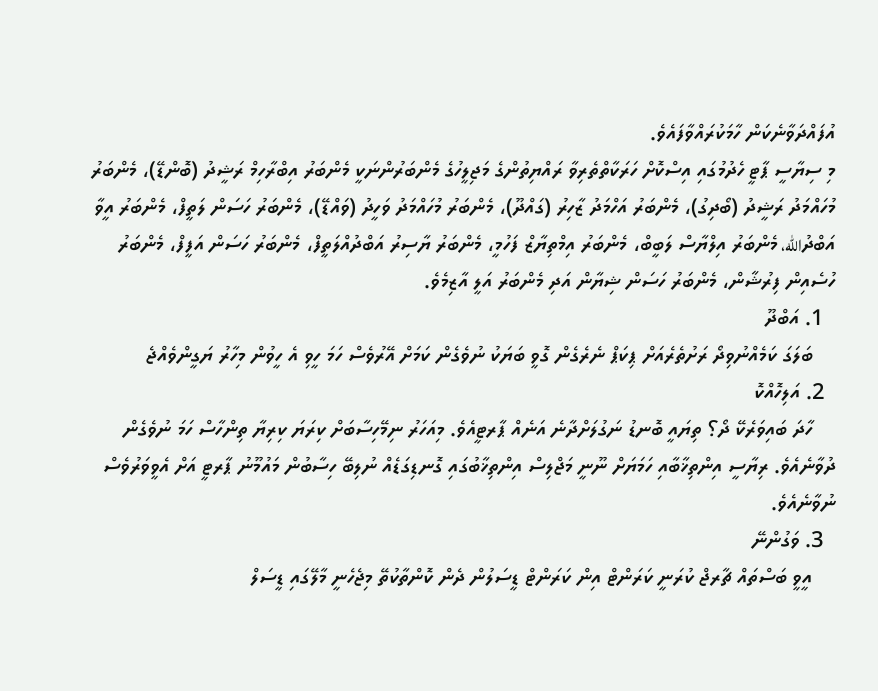އުފައްދަވާނެކަން ހާމަކުރައްވާފައެވެ.
މި ސިޔާސީ ޕާޓީ ހެދުމުގައި އިސްކޮށް ހަރަކާތްތެރިވާ ރައްޔިތުންގެ މަޖިލީހުގެ މެންބަރުންނަކީ މެންބަރު އިބްރާހިމް ރަޝީދު (ބޮންޑޭ)، މެންބަރު މުހައްމަދު ރަޝީދު (ބޯދިގު)، މެންބަރު އަހްމަދު ޒާހިރު (ގައްދޫ)، މެންބަރު މުހައްމަދު ވަހީދު (ވައްޑޭ)، މެންބަރު ހަސަން ލަތީފް، މެންބަރު އީވާ އަބްދުالله، މެންބަރު އިލްޔާސް ލަބީބް، މެންބަރު އިމްތިޔާޒް ފަހުމީ، މެންބަރު ޔާސިރު އަބްދުއްލަތީފް، މެންބަރު ހަސަން އަފީފް، މެންބަރު ހުސެއިން ފިރުޝާން، މެންބަރު ހަސަން ޝިޔާން އަދި މެންބަރު އަލީ އާޒިމެވެ.
  1. އަބްދޫ
    ބަލަގަ ކަމެއްނުވިދޯ ރަށުތެރެއަށް ޕިކަޕް ނެރެގެން ގޮވީ ބަޔަކު ނުވެގެން ކަމަށް އޭރުވެސް ހަމަ ހީވި އެ ހީވުން މިހާރު ޔަގީންވެއްޖެ
  2. އަލިހޮއްކޮ
    ހާދަ ބައިވަރެކޭ ދޯ؟ ތިޔައީ ބޮނޑު ނަގުލަށްދާނެ އަނެއް ޕާރޓީއެވެ. މިއަހަރު ނިމޭހިސާބަށް ކިރަޔަ ކިރިޔާ ތިންހާސް ހަމަ ނުވެގެން ދުވާނެއެވެ. ރިޔާސީ އިންތިޚާބާއި ހަމަޔަށް ނޫނީ މަޖްލިސް އިންތިޚާބުގައި ގޮނޑިގަޑެއް ނުލިބޭ ހިސާބުން މައުމޫނު ޕާރޓީ އަށް އެވީވަރުވެސް ނުވާނެއެވެ.
  3. ވަގުންނޭ
    އީވީ ބަސްތައް ޗާރޖް ކުރަނީ ކަރަންޓް އިން ކަރަންޓް ޑީސަލުން ދެން ކޮންތާކުތޭ މިޖެހެނީ މާލޭގައި ޑީސަލް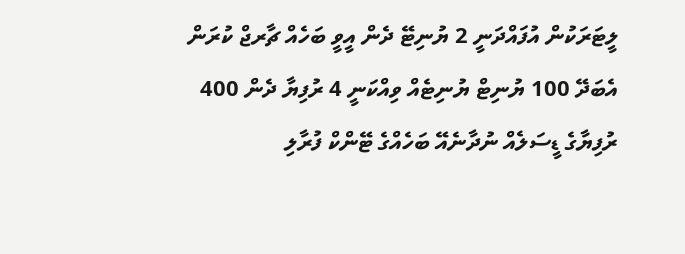ލީޓަރަކުން އުފައްދަނީ 2 ޔުނިޓޭ ދެން އީވީ ބަހެއް ޗާރޖް ކުރަން އެބަދޭ 100 ޔުނިޓް ޔުނިޓެއް ވިއްކަނީ 4 ރުފިޔާ ދެން 400 ރުފިޔާގެ ޑީސަލެއް ނުދާނެއޭ ބަހެއްގެ ޓޭންކް ފުރާލި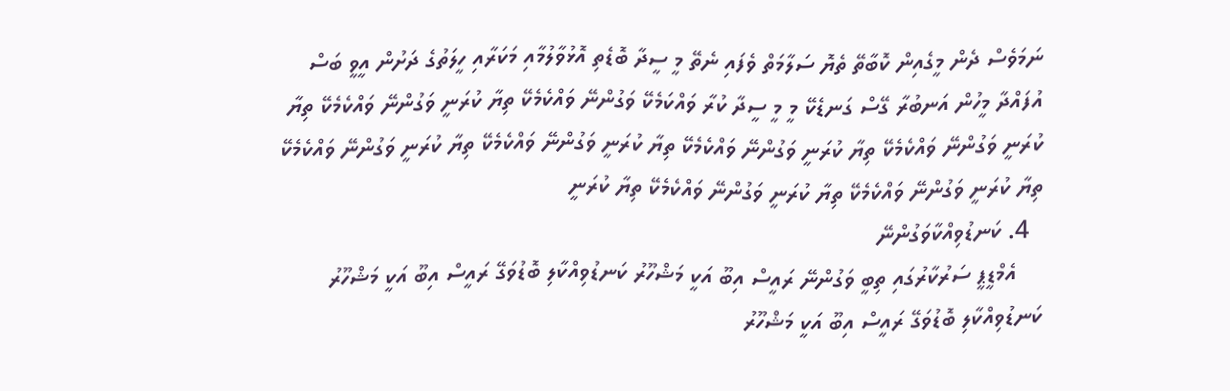ނަމަވެސް ދެން މީގެއިން ކޮބާތޭ ތެޔޮ ސަލާމަތް ވެފައި ނެތޭ މީ ސީދާ ބޮޑެތި އޮޅުވާލުމާއި މަކަރާއި ހީލަތުގެ ދަށުން އީވީ ބަސް އުފައްދާ މީހުން އަނބުރާ ގޭސް ގަނޑެކޭ މީ މީ ސީދާ ކުރާ ވައްކަމެކޭ ވަގުންނޭ ވައްކެމެކޭ ތިޔާ ކުރަނީ ވަގުންނޭ ވައްކެމެކޭ ތިޔާ ކުރަނީ ވަގުންނޭ ވައްކެމެކޭ ތިޔާ ކުރަނީ ވަގުންނޭ ވައްކެމެކޭ ތިޔާ ކުރަނީ ވަގުންނޭ ވައްކެމެކޭ ތިޔާ ކުރަނީ ވަގުންނޭ ވައްކެމެކޭ ތިޔާ ކުރަނީ ވަގުންނޭ ވައްކެމެކޭ ތިޔާ ކުރަނީ ވަގުންނޭ ވައްކެމެކޭ ތިޔާ ކުރަނީ
  4. ކަނޑުވިއްކާވަގުންނޭ
    އެމްޑީޕީ ސަރުކާރުގައި ތިބީ ވަގުންނޭ ރައީސް އިބޫ އަކީ މަޝްހޫރު ކަނޑުވިއްކާލި ބޮޑުވަގޭ ރައީސް އިބޫ އަކީ މަޝްހޫރު ކަނޑުވިއްކާލި ބޮޑުވަގޭ ރައީސް އިބޫ އަކީ މަޝްހޫރު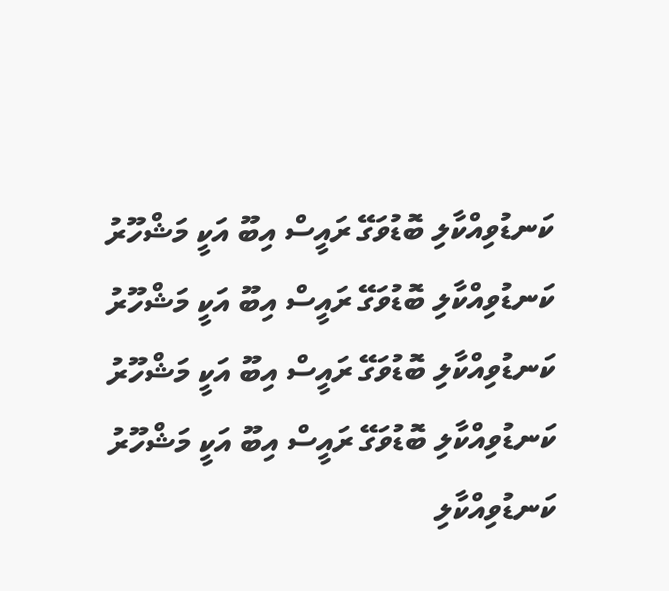ކަނޑުވިއްކާލި ބޮޑުވަގޭ ރައީސް އިބޫ އަކީ މަޝްހޫރު ކަނޑުވިއްކާލި ބޮޑުވަގޭ ރައީސް އިބޫ އަކީ މަޝްހޫރު ކަނޑުވިއްކާލި ބޮޑުވަގޭ ރައީސް އިބޫ އަކީ މަޝްހޫރު ކަނޑުވިއްކާލި ބޮޑުވަގޭ ރައީސް އިބޫ އަކީ މަޝްހޫރު ކަނޑުވިއްކާލި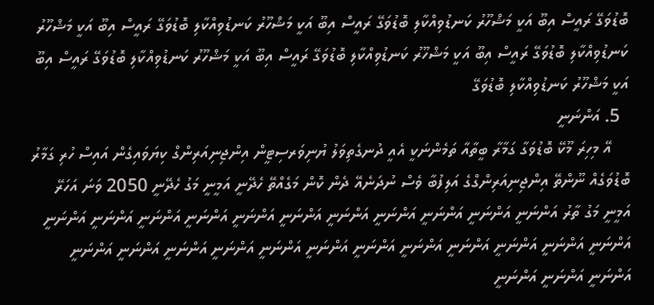ބޮޑުވަގޭ ރައީސް އިބޫ އަކީ މަޝްހޫރު ކަނޑުވިއްކާލި ބޮޑުވަގޭ ރައީސް އިބޫ އަކީ މަޝްހޫރު ކަނޑުވިއްކާލި ބޮޑުވަގޭ ރައީސް އިބޫ އަކީ މަޝްހޫރު ކަނޑުވިއްކާލި ބޮޑުވަގޭ ރައީސް އިބޫ އަކީ މަޝްހޫރު ކަނޑުވިއްކާލި ބޮޑުވަގޭ ރައީސް އިބޫ އަކީ މަޝްހޫރު ކަނޑުވިއްކާލި ބޮޑުވަގޭ ރައީސް އިބޫ އަކީ މަޝްހޫރު ކަނޑުވިއްކާލި ބޮޑުވަގޭ
  5. އަންނަނީ
    އޭ މިހިރަ މޫކޭ ބޮޑުވަގާ ގަމާރާ ބީތާއާ ތަމެންނަކީ އެއީ ދުނގެތިވަލު ޔުނިވަރސިޓީން އިންޖިނިއަރިންގް ކިޔަވައިގެން އައިސް ހުރި ގަމާރު ބޮޑުވަގެއް ނޫންތޭ އިންޖިނިއަރިންގްގެ އަލިފުބާ ވެސް ނުދަނެއޭ ދެން ކޮން މަގެއްތޭ ހެދޭނީ އަމީނީ މަގު ހެދޭނީ 2050 ވަނަ އަހަރޭ އަމީނީ މަގު ތާރު އަންނަނީ އަންނަނީ އަންނަނީ އަންނަނީ އަންނަނީ އަންނަނީ އަންނަނީ އަންނަނީ އަންނަނީ އަންނަނީ އަންނަނީ އަންނަނީ އަންނަނީ އަންނަނީ އަންނަނީ އަންނަނީ އަންނަނީ އަންނަނީ އަންނަނީ އަންނަނީ އަންނަނީ އަންނަނީ އަންނަނީ އަންނަނީ އަންނަނީ އަންނަނީ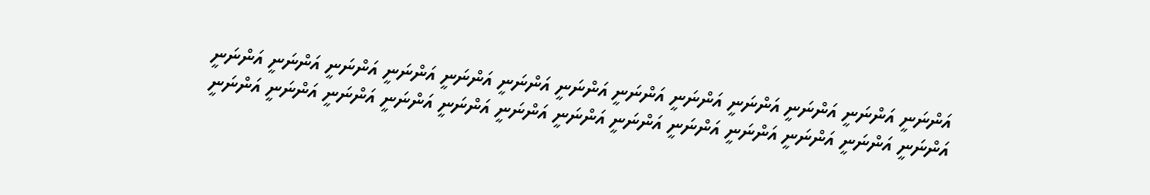އަންނަނީ އަންނަނީ އަންނަނީ އަންނަނީ އަންނަނީ އަންނަނީ އަންނަނީ އަންނަނީ އަންނަނީ އަންނަނީ އަންނަނީ އަންނަނީ އަންނަނީ އަންނަނީ އަންނަނީ އަންނަނީ އަންނަނީ އަންނަނީ އަންނަނީ އަންނަނީ އަންނަނީ އަންނަނީ އަންނަނީ އަންނަނީ އަންނަނީ އަންނަނީ